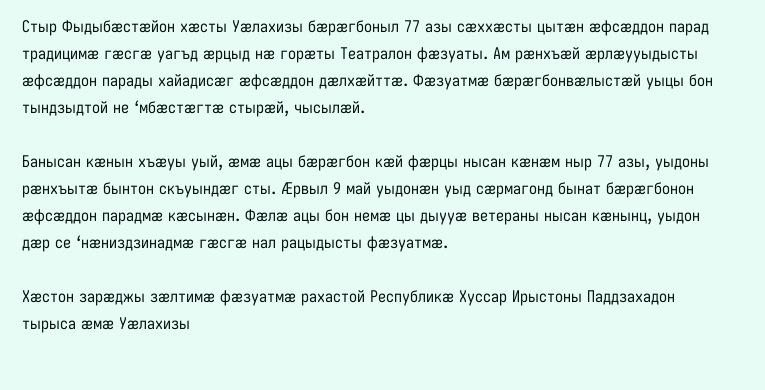Стыр Фыдыбæстæйон хæсты Уæлахизы бæрæгбоныл 77 азы сæххæсты цытæн æфсæддон парад традицимæ гæсгæ уагъд æрцыд нæ горæты Театралон фæзуаты. Ам рæнхъæй æрлæууыдысты æфсæддон парады хайадисæг æфсæддон дæлхæйттæ. Фæзуатмæ бæрæгбонвæлыстæй уыцы бон тындзыдтой не ‘мбæстæгтæ стырæй, чысылæй.

Банысан кæнын хъæуы уый, æмæ ацы бæрæгбон кæй фæрцы нысан кæнæм ныр 77 азы, уыдоны рæнхъытæ бынтон скъуындæг сты. Æрвыл 9 май уыдонæн уыд сæрмагонд бынат бæрæгбонон æфсæддон парадмæ кæсынæн. Фæлæ ацы бон немæ цы дыууæ ветераны нысан кæнынц, уыдон дæр се ‘нæниздзинадмæ гæсгæ нал рацыдысты фæзуатмæ.

Хæстон зарæджы зæлтимæ фæзуатмæ рахастой Республикæ Хуссар Ирыстоны Паддзахадон тырыса æмæ Уæлахизы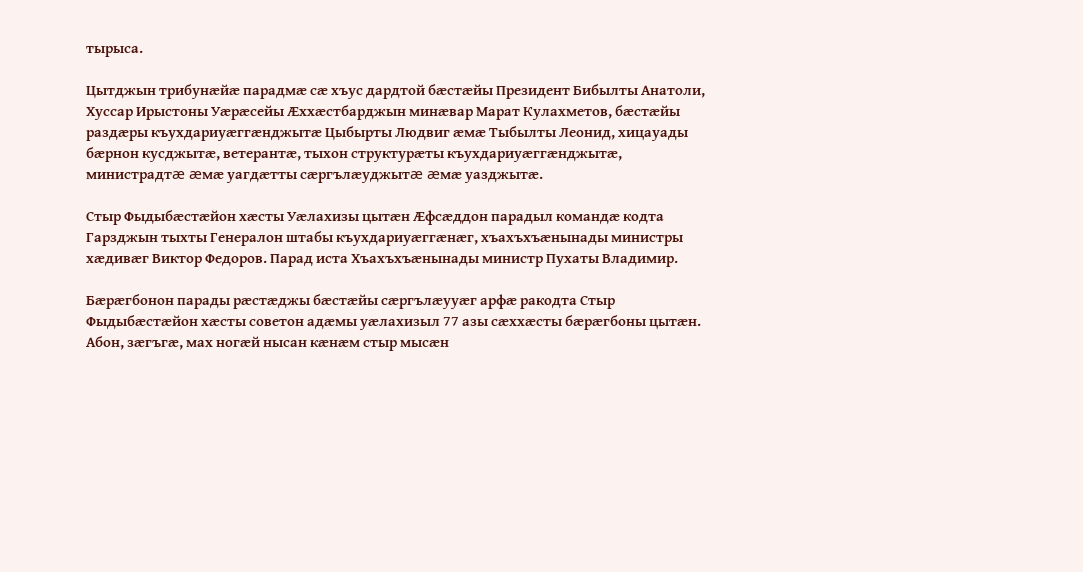тырыса.

Цытджын трибунæйæ парадмæ сæ хъус дардтой бæстæйы Президент Бибылты Анатоли, Хуссар Ирыстоны Уæрæсейы Æххæстбарджын минæвар Марат Кулахметов, бæстæйы раздæры къухдариуæггæнджытæ Цыбырты Людвиг æмæ Тыбылты Леонид, хицауады бæрнон кусджытæ, ветерантæ, тыхон структурæты къухдариуæггæнджытæ, министрадтæ æмæ уагдæтты сæргълæуджытæ æмæ уазджытæ.

Стыр Фыдыбæстæйон хæсты Уæлахизы цытæн Æфсæддон парадыл командæ кодта Гарзджын тыхты Генералон штабы къухдариуæггæнæг, хъахъхъæнынады министры хæдивæг Виктор Федоров. Парад иста Хъахъхъæнынады министр Пухаты Владимир.

Бæрæгбонон парады рæстæджы бæстæйы сæргълæууæг арфæ ракодта Стыр Фыдыбæстæйон хæсты советон адæмы уæлахизыл 77 азы сæххæсты бæрæгбоны цытæн. Абон, зæгъгæ, мах ногæй нысан кæнæм стыр мысæн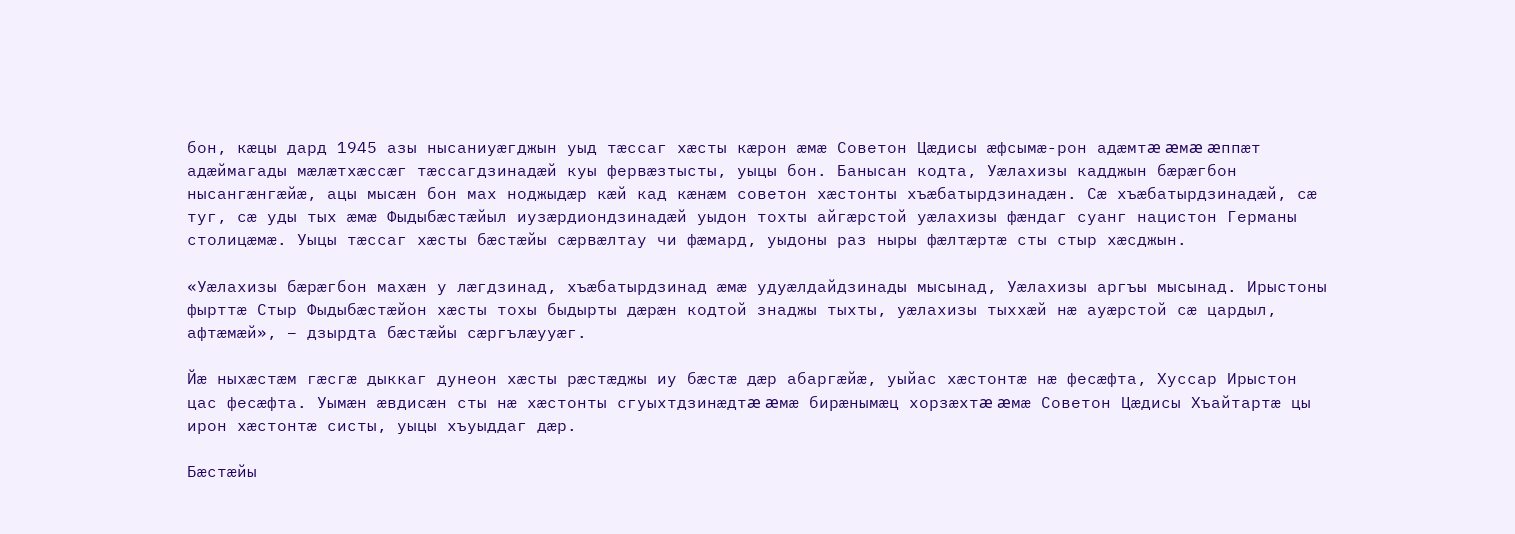бон, кæцы дард 1945 азы нысаниуæгджын уыд тæссаг хæсты кæрон æмæ Советон Цæдисы æфсымæ-рон адæмтæ æмæ æппæт адæймагады мæлæтхæссæг тæссагдзинадæй куы фервæзтысты, уыцы бон. Банысан кодта, Уæлахизы кадджын бæрæгбон нысангæнгæйæ, ацы мысæн бон мах ноджыдæр кæй кад кæнæм советон хæстонты хъæбатырдзинадæн. Сæ хъæбатырдзинадæй, сæ туг, сæ уды тых æмæ Фыдыбæстæйыл иузæрдиондзинадæй уыдон тохты айгæрстой уæлахизы фæндаг суанг нацистон Германы столицæмæ. Уыцы тæссаг хæсты бæстæйы сæрвæлтау чи фæмард, уыдоны раз ныры фæлтæртæ сты стыр хæсджын.

«Уæлахизы бæрæгбон махæн у лæгдзинад, хъæбатырдзинад æмæ удуæлдайдзинады мысынад, Уæлахизы аргъы мысынад. Ирыстоны фырттæ Стыр Фыдыбæстæйон хæсты тохы быдырты дæрæн кодтой знаджы тыхты, уæлахизы тыххæй нæ ауæрстой сæ цардыл, афтæмæй», – дзырдта бæстæйы сæргълæууæг.

Йæ ныхæстæм гæсгæ дыккаг дунеон хæсты рæстæджы иу бæстæ дæр абаргæйæ, уыйас хæстонтæ нæ фесæфта, Хуссар Ирыстон цас фесæфта. Уымæн æвдисæн сты нæ хæстонты сгуыхтдзинæдтæ æмæ бирæнымæц хорзæхтæ æмæ Советон Цæдисы Хъайтартæ цы ирон хæстонтæ систы, уыцы хъуыддаг дæр.

Бæстæйы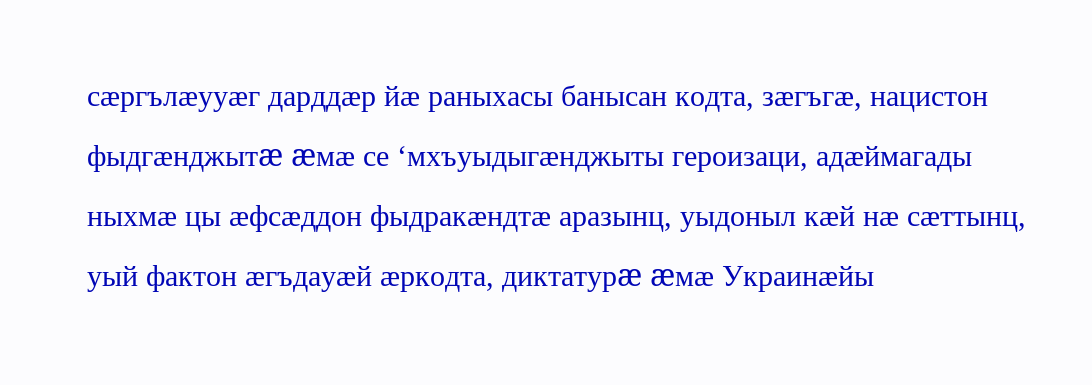сæргълæууæг дарддæр йæ раныхасы банысан кодта, зæгъгæ, нацистон фыдгæнджытæ æмæ се ‘мхъуыдыгæнджыты героизаци, адæймагады ныхмæ цы æфсæддон фыдракæндтæ аразынц, уыдоныл кæй нæ сæттынц, уый фактон æгъдауæй æркодта, диктатурæ æмæ Украинæйы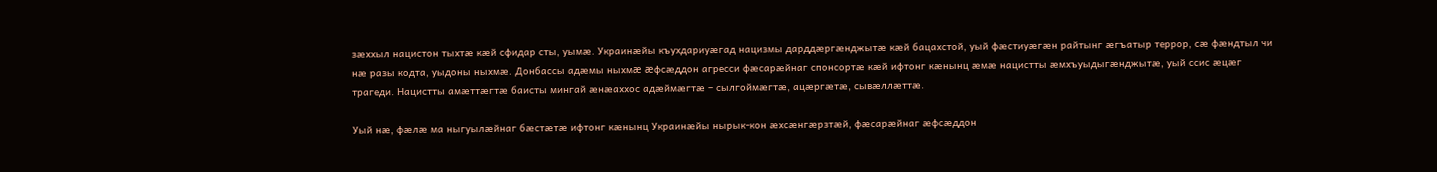зæххыл нацистон тыхтæ кæй сфидар сты, уымæ. Украинæйы къухдариуæгад нацизмы дарддæргæнджытæ кæй бацахстой, уый фæстиуæгæн райтынг æгъатыр террор, сæ фæндтыл чи нæ разы кодта, уыдоны ныхмæ. Донбассы адæмы ныхмæ æфсæддон агресси фæсарæйнаг спонсортæ кæй ифтонг кæнынц æмæ нацистты æмхъуыдыгæнджытæ, уый ссис æцæг трагеди. Нацистты амæттæгтæ баисты мингай æнæаххос адæймæгтæ – сылгоймæгтæ, ацæргæтæ, сывæллæттæ.

Уый нæ, фæлæ ма ныгуылæйнаг бæстæтæ ифтонг кæнынц Украинæйы нырык-кон æхсæнгæрзтæй, фæсарæйнаг æфсæддон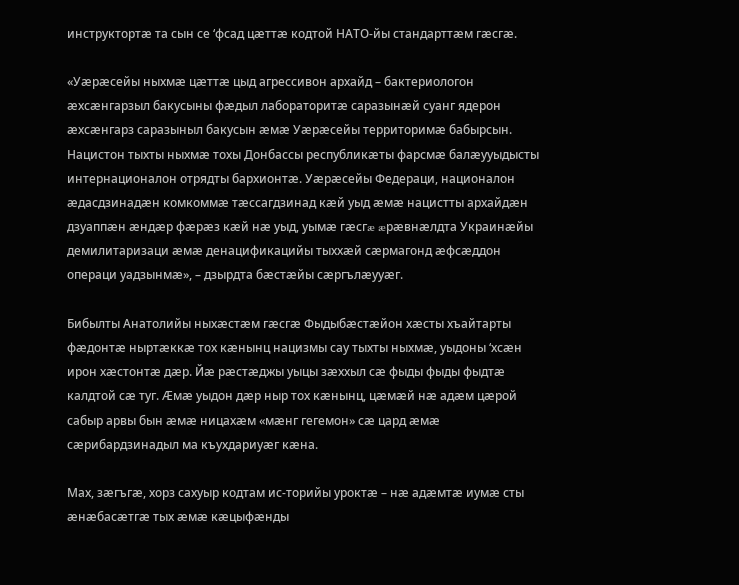инструктортæ та сын се ‘фсад цæттæ кодтой НАТО-йы стандарттæм гæсгæ.

«Уæрæсейы ныхмæ цæттæ цыд агрессивон архайд – бактериологон æхсæнгарзыл бакусыны фæдыл лабораторитæ саразынæй суанг ядерон æхсæнгарз саразыныл бакусын æмæ Уæрæсейы территоримæ бабырсын. Нацистон тыхты ныхмæ тохы Донбассы республикæты фарсмæ балæууыдысты интернационалон отрядты бархионтæ. Уæрæсейы Федераци, националон æдасдзинадæн комкоммæ тæссагдзинад кæй уыд æмæ нацистты архайдæн дзуаппæн æндæр фæрæз кæй нæ уыд, уымæ гæсгæ æрæвнæлдта Украинæйы демилитаризаци æмæ денацификацийы тыххæй сæрмагонд æфсæддон операци уадзынмæ», – дзырдта бæстæйы сæргълæууæг.

Бибылты Анатолийы ныхæстæм гæсгæ Фыдыбæстæйон хæсты хъайтарты фæдонтæ ныртæккæ тох кæнынц нацизмы сау тыхты ныхмæ, уыдоны ‘хсæн ирон хæстонтæ дæр. Йæ рæстæджы уыцы зæххыл сæ фыды фыды фыдтæ калдтой сæ туг. Æмæ уыдон дæр ныр тох кæнынц, цæмæй нæ адæм цæрой сабыр арвы бын æмæ ницахæм «мæнг гегемон» сæ цард æмæ сæрибардзинадыл ма къухдариуæг кæна.

Мах, зæгъгæ, хорз сахуыр кодтам ис-торийы уроктæ – нæ адæмтæ иумæ сты æнæбасæтгæ тых æмæ кæцыфæнды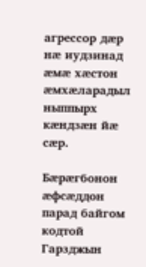агрессор дæр нæ иудзинад æмæ хæстон æмхæларадыл ныппырх кæндзæн йæ сæр.

Бæрæгбонон æфсæддон парад байгом кодтой Гарзджын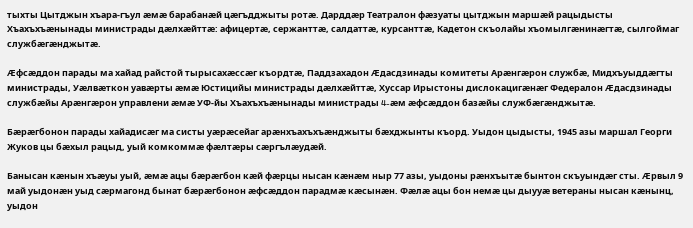тыхты Цытджын хъара-гъул æмæ барабанæй цæгъдджыты ротæ. Дарддæр Театралон фæзуаты цытджын маршæй рацыдысты Хъахъхъæнынады министрады дæлхæйттæ: афицертæ, сержанттæ, салдаттæ, курсанттæ, Кадетон скъолайы хъомылгæнинæгтæ, сылгоймаг службæгæнджытæ.

Æфсæддон парады ма хайад райстой тырысахæссæг къордтæ, Паддзахадон Æдасдзинады комитеты Арæнгæрон службæ, Мидхъуыддæгты министрады, Уæлвæткон уавæрты æмæ Юстицийы министрады дæлхæйттæ, Хуссар Ирыстоны дислокацигæнæг Федералон Æдасдзинады службæйы Арæнгæрон управлени æмæ УФ-йы Хъахъхъæнынады министрады 4-æм æфсæддон базæйы службæгæнджытæ.

Бæрæгбонон парады хайадисæг ма систы уæрæсейаг арæнхъахъхъæнджыты бæхджынты къорд. Уыдон цыдысты, 1945 азы маршал Георги Жуков цы бæхыл рацыд, уый комкоммæ фæлтæры сæргълæудæй.

Банысан кæнын хъæуы уый, æмæ ацы бæрæгбон кæй фæрцы нысан кæнæм ныр 77 азы, уыдоны рæнхъытæ бынтон скъуындæг сты. Æрвыл 9 май уыдонæн уыд сæрмагонд бынат бæрæгбонон æфсæддон парадмæ кæсынæн. Фæлæ ацы бон немæ цы дыууæ ветераны нысан кæнынц, уыдон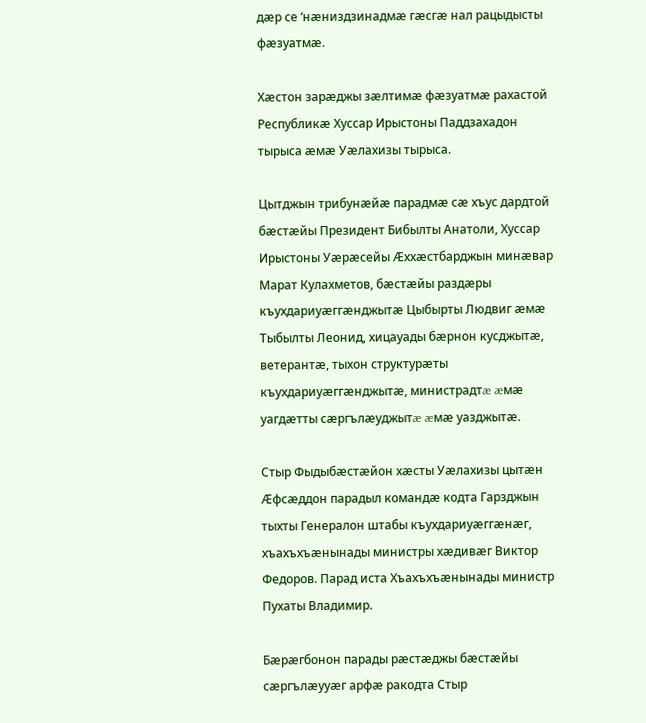дæр се ‘нæниздзинадмæ гæсгæ нал рацыдысты фæзуатмæ.

Хæстон зарæджы зæлтимæ фæзуатмæ рахастой Республикæ Хуссар Ирыстоны Паддзахадон тырыса æмæ Уæлахизы тырыса.

Цытджын трибунæйæ парадмæ сæ хъус дардтой бæстæйы Президент Бибылты Анатоли, Хуссар Ирыстоны Уæрæсейы Æххæстбарджын минæвар Марат Кулахметов, бæстæйы раздæры къухдариуæггæнджытæ Цыбырты Людвиг æмæ Тыбылты Леонид, хицауады бæрнон кусджытæ, ветерантæ, тыхон структурæты къухдариуæггæнджытæ, министрадтæ æмæ уагдæтты сæргълæуджытæ æмæ уазджытæ.

Стыр Фыдыбæстæйон хæсты Уæлахизы цытæн Æфсæддон парадыл командæ кодта Гарзджын тыхты Генералон штабы къухдариуæггæнæг, хъахъхъæнынады министры хæдивæг Виктор Федоров. Парад иста Хъахъхъæнынады министр Пухаты Владимир.

Бæрæгбонон парады рæстæджы бæстæйы сæргълæууæг арфæ ракодта Стыр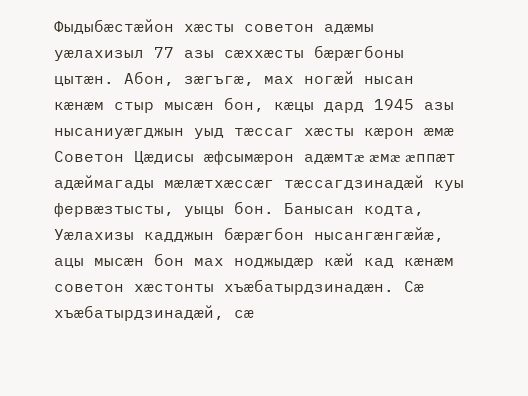Фыдыбæстæйон хæсты советон адæмы уæлахизыл 77 азы сæххæсты бæрæгбоны цытæн. Абон, зæгъгæ, мах ногæй нысан кæнæм стыр мысæн бон, кæцы дард 1945 азы нысаниуæгджын уыд тæссаг хæсты кæрон æмæ Советон Цæдисы æфсымæрон адæмтæ æмæ æппæт адæймагады мæлæтхæссæг тæссагдзинадæй куы фервæзтысты, уыцы бон. Банысан кодта, Уæлахизы кадджын бæрæгбон нысангæнгæйæ, ацы мысæн бон мах ноджыдæр кæй кад кæнæм советон хæстонты хъæбатырдзинадæн. Сæ хъæбатырдзинадæй, сæ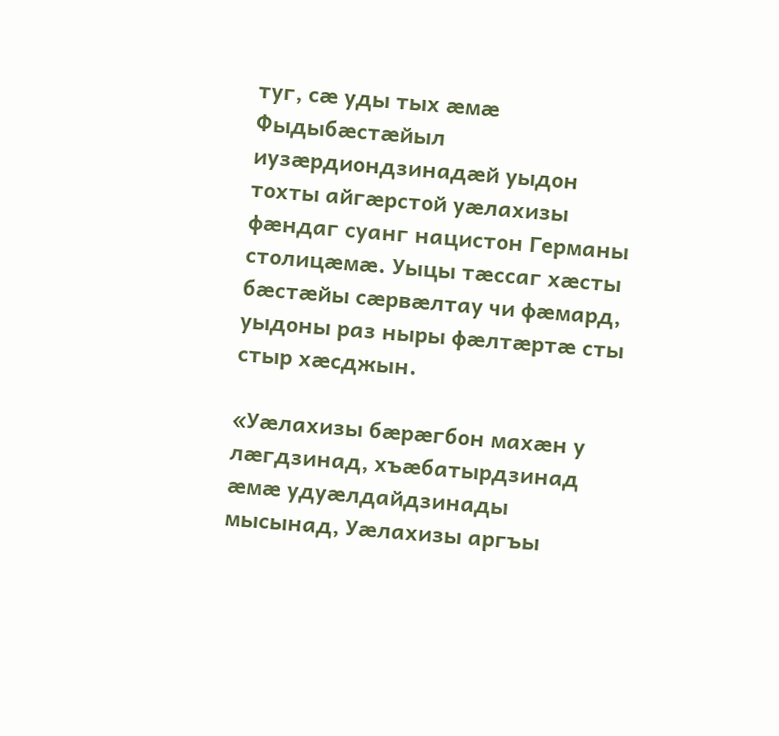туг, сæ уды тых æмæ Фыдыбæстæйыл иузæрдиондзинадæй уыдон тохты айгæрстой уæлахизы фæндаг суанг нацистон Германы столицæмæ. Уыцы тæссаг хæсты бæстæйы сæрвæлтау чи фæмард, уыдоны раз ныры фæлтæртæ сты стыр хæсджын.

«Уæлахизы бæрæгбон махæн у лæгдзинад, хъæбатырдзинад æмæ удуæлдайдзинады мысынад, Уæлахизы аргъы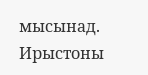мысынад. Ирыстоны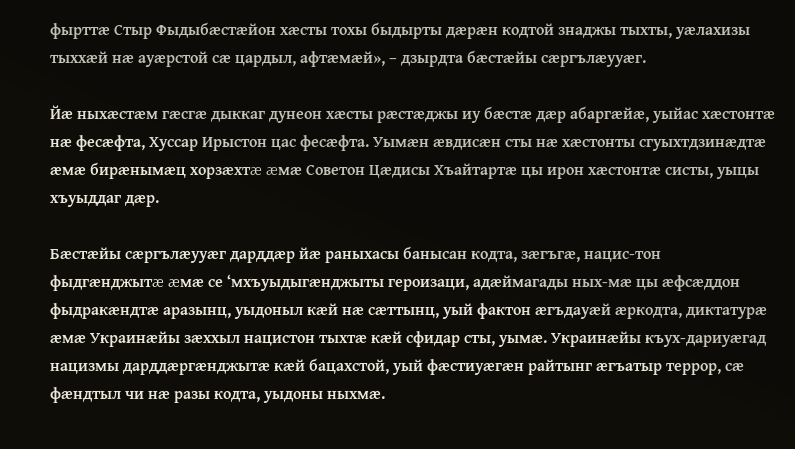фырттæ Стыр Фыдыбæстæйон хæсты тохы быдырты дæрæн кодтой знаджы тыхты, уæлахизы тыххæй нæ ауæрстой сæ цардыл, афтæмæй», – дзырдта бæстæйы сæргълæууæг.

Йæ ныхæстæм гæсгæ дыккаг дунеон хæсты рæстæджы иу бæстæ дæр абаргæйæ, уыйас хæстонтæ нæ фесæфта, Хуссар Ирыстон цас фесæфта. Уымæн æвдисæн сты нæ хæстонты сгуыхтдзинæдтæ æмæ бирæнымæц хорзæхтæ æмæ Советон Цæдисы Хъайтартæ цы ирон хæстонтæ систы, уыцы хъуыддаг дæр.

Бæстæйы сæргълæууæг дарддæр йæ раныхасы банысан кодта, зæгъгæ, нацис-тон фыдгæнджытæ æмæ се ‘мхъуыдыгæнджыты героизаци, адæймагады ных-мæ цы æфсæддон фыдракæндтæ аразынц, уыдоныл кæй нæ сæттынц, уый фактон æгъдауæй æркодта, диктатурæ æмæ Украинæйы зæххыл нацистон тыхтæ кæй сфидар сты, уымæ. Украинæйы къух-дариуæгад нацизмы дарддæргæнджытæ кæй бацахстой, уый фæстиуæгæн райтынг æгъатыр террор, сæ фæндтыл чи нæ разы кодта, уыдоны ныхмæ.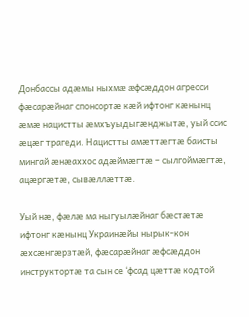Донбассы адæмы ныхмæ æфсæддон агресси фæсарæйнаг спонсортæ кæй ифтонг кæнынц æмæ нацистты æмхъуыдыгæнджытæ, уый ссис æцæг трагеди. Нацистты амæттæгтæ баисты мингай æнæаххос адæймæгтæ – сылгоймæгтæ, ацæргæтæ, сывæллæттæ.

Уый нæ, фæлæ ма ныгуылæйнаг бæстæтæ ифтонг кæнынц Украинæйы нырык-кон æхсæнгæрзтæй, фæсарæйнаг æфсæддон инструктортæ та сын се ‘фсад цæттæ кодтой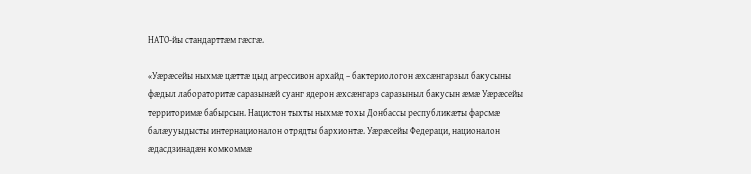НАТО-йы стандарттæм гæсгæ.

«Уæрæсейы ныхмæ цæттæ цыд агрессивон архайд – бактериологон æхсæнгарзыл бакусыны фæдыл лабораторитæ саразынæй суанг ядерон æхсæнгарз саразыныл бакусын æмæ Уæрæсейы территоримæ бабырсын. Нацистон тыхты ныхмæ тохы Донбассы республикæты фарсмæ балæууыдысты интернационалон отрядты бархионтæ. Уæрæсейы Федераци, националон æдасдзинадæн комкоммæ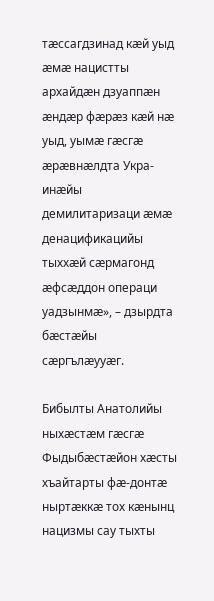тæссагдзинад кæй уыд æмæ нацистты архайдæн дзуаппæн æндæр фæрæз кæй нæ уыд, уымæ гæсгæ æрæвнæлдта Укра-инæйы демилитаризаци æмæ денацификацийы тыххæй сæрмагонд æфсæддон операци уадзынмæ», – дзырдта бæстæйы сæргълæууæг.

Бибылты Анатолийы ныхæстæм гæсгæ Фыдыбæстæйон хæсты хъайтарты фæ-донтæ ныртæккæ тох кæнынц нацизмы сау тыхты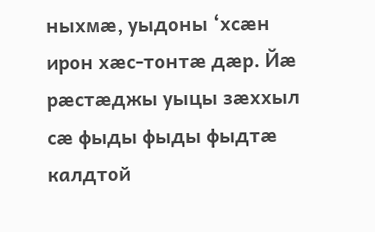ныхмæ, уыдоны ‘хсæн ирон хæс-тонтæ дæр. Йæ рæстæджы уыцы зæххыл сæ фыды фыды фыдтæ калдтой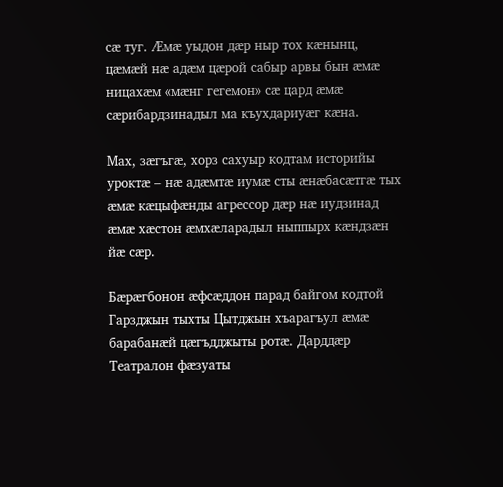сæ туг. Æмæ уыдон дæр ныр тох кæнынц, цæмæй нæ адæм цæрой сабыр арвы бын æмæ ницахæм «мæнг гегемон» сæ цард æмæ сæрибардзинадыл ма къухдариуæг кæна.

Мах, зæгъгæ, хорз сахуыр кодтам историйы уроктæ – нæ адæмтæ иумæ сты æнæбасæтгæ тых æмæ кæцыфæнды агрессор дæр нæ иудзинад æмæ хæстон æмхæларадыл ныппырх кæндзæн йæ сæр.

Бæрæгбонон æфсæддон парад байгом кодтой Гарзджын тыхты Цытджын хъарагъул æмæ барабанæй цæгъдджыты ротæ. Дарддæр Театралон фæзуаты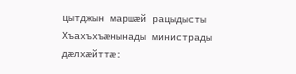цытджын маршæй рацыдысты Хъахъхъæнынады министрады дæлхæйттæ: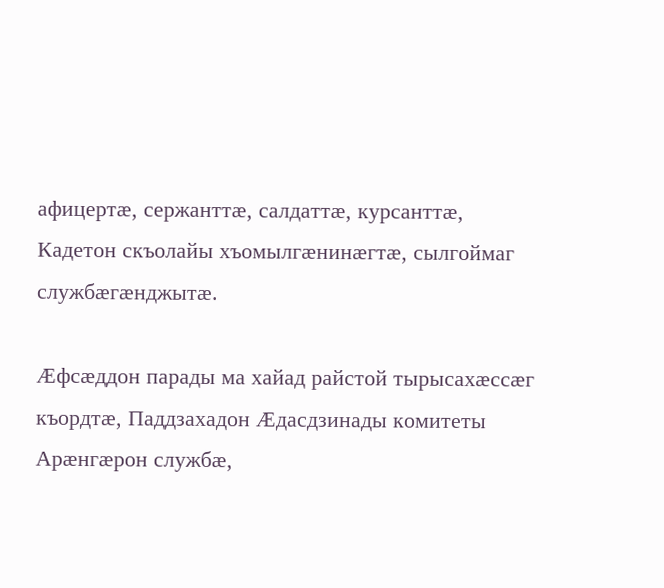афицертæ, сержанттæ, салдаттæ, курсанттæ, Кадетон скъолайы хъомылгæнинæгтæ, сылгоймаг службæгæнджытæ.

Æфсæддон парады ма хайад райстой тырысахæссæг къордтæ, Паддзахадон Æдасдзинады комитеты Арæнгæрон службæ,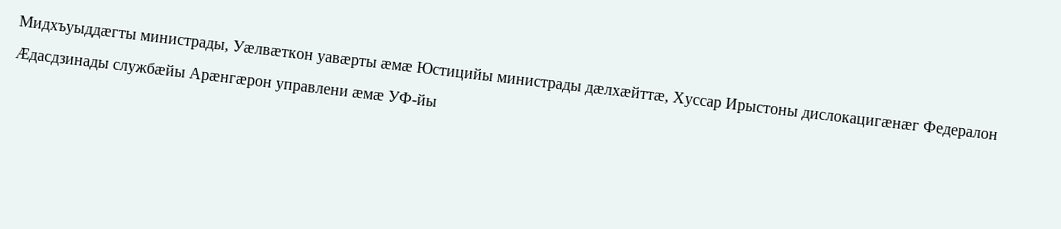Мидхъуыддæгты министрады, Уæлвæткон уавæрты æмæ Юстицийы министрады дæлхæйттæ, Хуссар Ирыстоны дислокацигæнæг Федералон Æдасдзинады службæйы Арæнгæрон управлени æмæ УФ-йы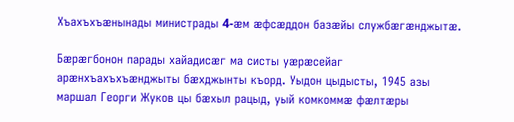Хъахъхъæнынады министрады 4-æм æфсæддон базæйы службæгæнджытæ.

Бæрæгбонон парады хайадисæг ма систы уæрæсейаг арæнхъахъхъæнджыты бæхджынты къорд. Уыдон цыдысты, 1945 азы маршал Георги Жуков цы бæхыл рацыд, уый комкоммæ фæлтæры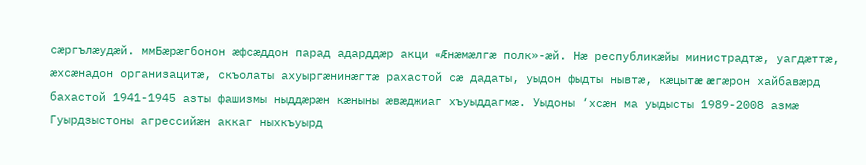сæргълæудæй. ммБæрæгбонон æфсæддон парад адарддæр акци «Æнæмæлгæ полк»-æй. Нæ республикæйы министрадтæ, уагдæттæ, æхсæнадон организацитæ, скъолаты ахуыргæнинæгтæ рахастой сæ дадаты, уыдон фыдты нывтæ, кæцытæ æгæрон хайбавæрд бахастой 1941-1945 азты фашизмы ныддæрæн кæныны æвæджиаг хъуыддагмæ. Уыдоны ‘хсæн ма уыдысты 1989-2008 азмæ Гуырдзыстоны агрессийæн аккаг ныхкъуырд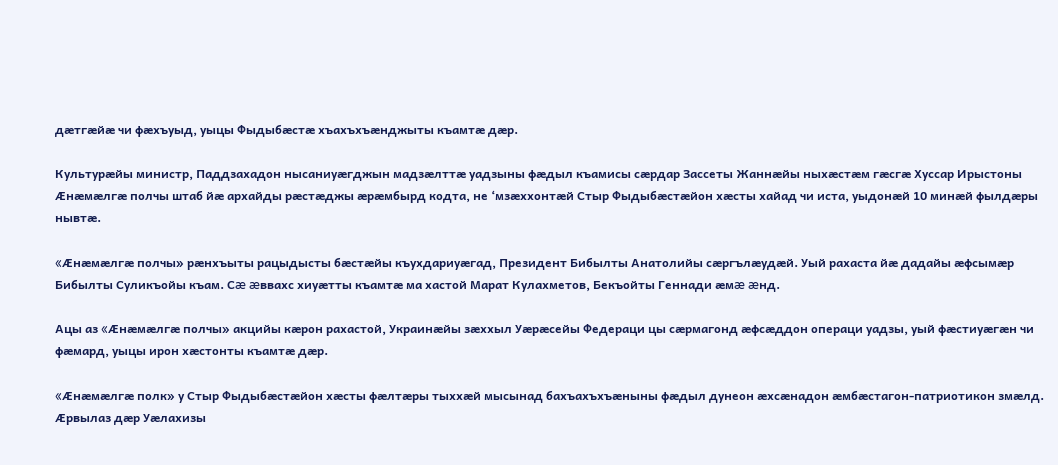дæтгæйæ чи фæхъуыд, уыцы Фыдыбæстæ хъахъхъæнджыты къамтæ дæр.

Культурæйы министр, Паддзахадон нысаниуæгджын мадзæлттæ уадзыны фæдыл къамисы сæрдар Зассеты Жаннæйы ныхæстæм гæсгæ Хуссар Ирыстоны Æнæмæлгæ полчы штаб йæ архайды рæстæджы æрæмбырд кодта, не ‘мзæххонтæй Стыр Фыдыбæстæйон хæсты хайад чи иста, уыдонæй 10 минæй фылдæры нывтæ.

«Æнæмæлгæ полчы» рæнхъыты рацыдысты бæстæйы къухдариуæгад, Президент Бибылты Анатолийы сæргълæудæй. Уый рахаста йæ дадайы æфсымæр Бибылты Суликъойы къам. Сæ æввахс хиуæтты къамтæ ма хастой Марат Кулахметов, Бекъойты Геннади æмæ æнд.

Ацы аз «Æнæмæлгæ полчы» акцийы кæрон рахастой, Украинæйы зæххыл Уæрæсейы Федераци цы сæрмагонд æфсæддон операци уадзы, уый фæстиуæгæн чи фæмард, уыцы ирон хæстонты къамтæ дæр.

«Æнæмæлгæ полк» у Стыр Фыдыбæстæйон хæсты фæлтæры тыххæй мысынад бахъахъхъæныны фæдыл дунеон æхсæнадон æмбæстагон-патриотикон змæлд. Æрвылаз дæр Уæлахизы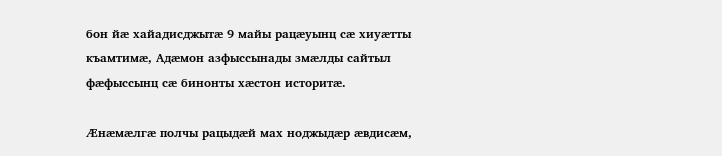бон йæ хайадисджытæ 9 майы рацæуынц сæ хиуæтты къамтимæ, Адæмон азфыссынады змæлды сайтыл фæфыссынц сæ бинонты хæстон историтæ.

Æнæмæлгæ полчы рацыдæй мах ноджыдæр æвдисæм,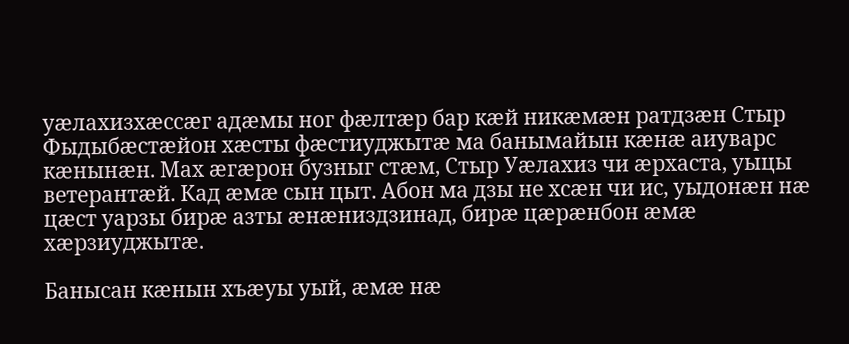уæлахизхæссæг адæмы ног фæлтæр бар кæй никæмæн ратдзæн Стыр Фыдыбæстæйон хæсты фæстиуджытæ ма банымайын кæнæ аиуварс кæнынæн. Мах æгæрон бузныг стæм, Стыр Уæлахиз чи æрхаста, уыцы ветерантæй. Кад æмæ сын цыт. Абон ма дзы не хсæн чи ис, уыдонæн нæ цæст уарзы бирæ азты æнæниздзинад, бирæ цæрæнбон æмæ хæрзиуджытæ.

Банысан кæнын хъæуы уый, æмæ нæ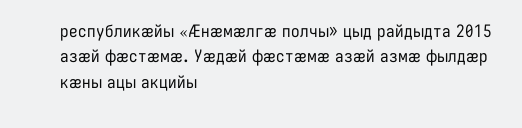республикæйы «Æнæмæлгæ полчы» цыд райдыдта 2015 азæй фæстæмæ. Уæдæй фæстæмæ азæй азмæ фылдæр кæны ацы акцийы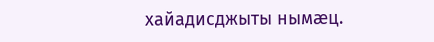хайадисджыты нымæц.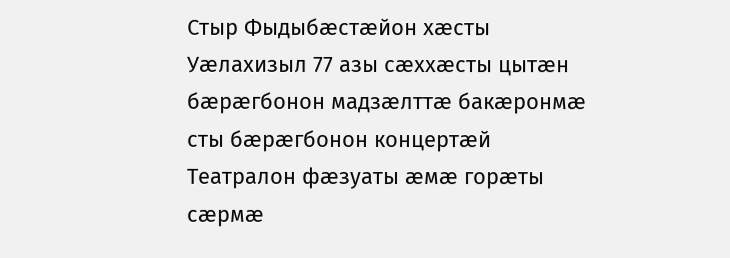Стыр Фыдыбæстæйон хæсты Уæлахизыл 77 азы сæххæсты цытæн бæрæгбонон мадзæлттæ бакæронмæ сты бæрæгбонон концертæй Театралон фæзуаты æмæ горæты сæрмæ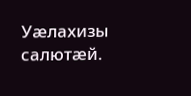Уæлахизы салютæй.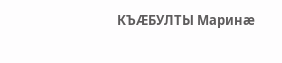КЪÆБУЛТЫ Маринæ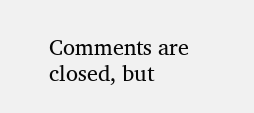Comments are closed, but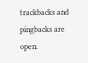trackbacks and pingbacks are open.